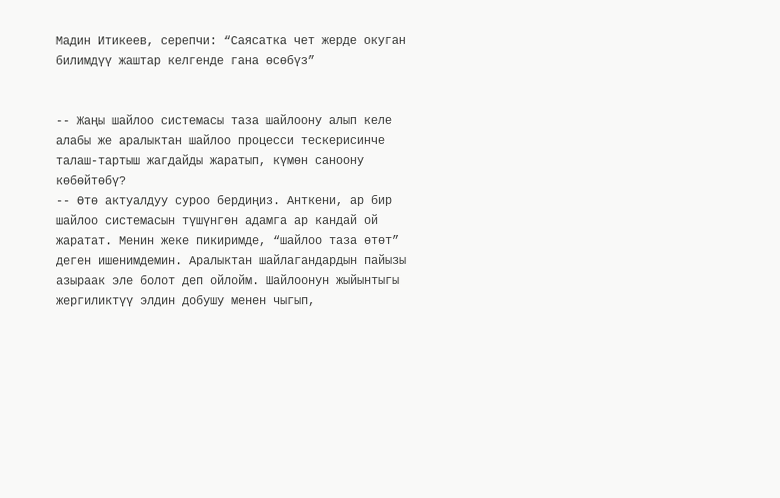Мадин Итикеев, серепчи: “Саясатка чет жерде окуган билимдүү жаштар келгенде гана өсөбүз”


-- Жаңы шайлоо системасы таза шайлоону алып келе алабы же аралыктан шайлоо процесси тескерисинче талаш-тартыш жагдайды жаратып, күмөн саноону көбөйтөбү?
-- Өтө актуалдуу суроо бердиңиз. Анткени, ар бир шайлоо системасын түшүнгөн адамга ар кандай ой жаратат. Менин жеке пикиримде, “шайлоо таза өтөт” деген ишенимдемин. Аралыктан шайлагандардын пайызы азыраак эле болот деп ойлойм. Шайлоонун жыйынтыгы жергиликтүү элдин добушу менен чыгып,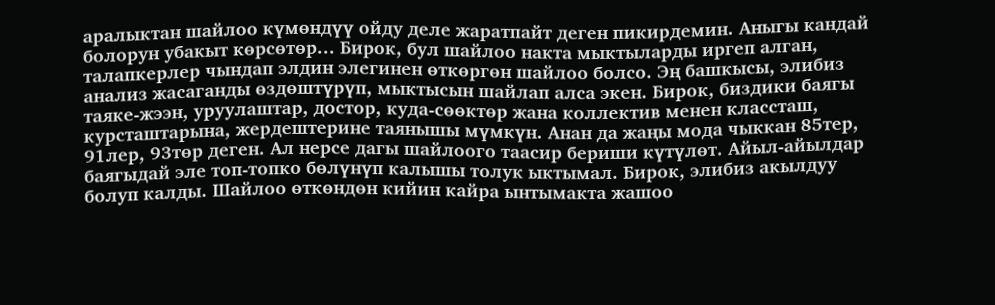аралыктан шайлоо күмөндүү ойду деле жаратпайт деген пикирдемин. Аныгы кандай болорун убакыт көрсөтөр... Бирок, бул шайлоо накта мыктыларды иргеп алган, талапкерлер чындап элдин элегинен өткөргөн шайлоо болсо. Эң башкысы, элибиз анализ жасаганды өздөштүрүп, мыктысын шайлап алса экен. Бирок, биздики баягы таяке-жээн, уруулаштар, достор, куда-сөөктөр жана коллектив менен классташ, курсташтарына, жердештерине таянышы мүмкүн. Анан да жаңы мода чыккан 85тер, 91лер, 93төр деген. Ал нерсе дагы шайлоого таасир бериши күтүлөт. Айыл-айылдар баягыдай эле топ-топко бөлүнүп калышы толук ыктымал. Бирок, элибиз акылдуу болуп калды. Шайлоо өткөндөн кийин кайра ынтымакта жашоо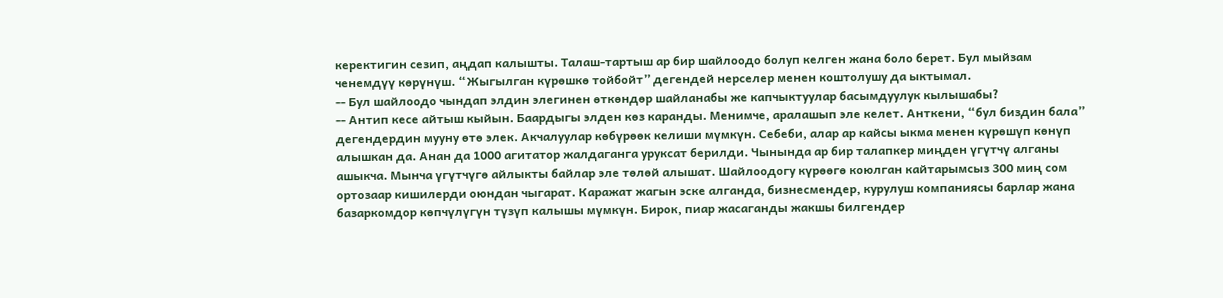керектигин сезип, аңдап калышты. Талаш-тартыш ар бир шайлоодо болуп келген жана боло берет. Бул мыйзам ченемдүү көрүнүш. “Жыгылган күрөшкө тойбойт” дегендей нерселер менен коштолушу да ыктымал.
-- Бул шайлоодо чындап элдин элегинен өткөндөр шайланабы же капчыктуулар басымдуулук кылышабы?
-- Антип кесе айтыш кыйын. Баардыгы элден көз каранды. Менимче, аралашып эле келет. Анткени, “бул биздин бала” дегендердин мууну өтө элек. Акчалуулар көбүрөөк келиши мүмкүн. Себеби, алар ар кайсы ыкма менен күрөшүп көнүп алышкан да. Анан да 1000 агитатор жалдаганга уруксат берилди. Чынында ар бир талапкер миңден үгүтчү алганы ашыкча. Мынча үгүтчүгө айлыкты байлар эле төлөй алышат. Шайлоодогу күрөөгө коюлган кайтарымсыз 300 миң сом ортозаар кишилерди оюндан чыгарат. Каражат жагын эске алганда, бизнесмендер, курулуш компаниясы барлар жана базаркомдор көпчүлүгүн түзүп калышы мүмкүн. Бирок, пиар жасаганды жакшы билгендер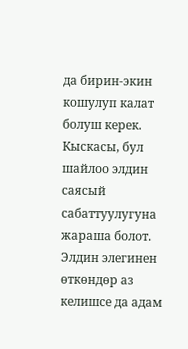да бирин-экин кошулуп калат болуш керек. Кыскасы, бул шайлоо элдин саясый сабаттуулугуна жараша болот. Элдин элегинен өткөндөр аз келишсе да адам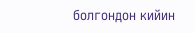болгондон кийин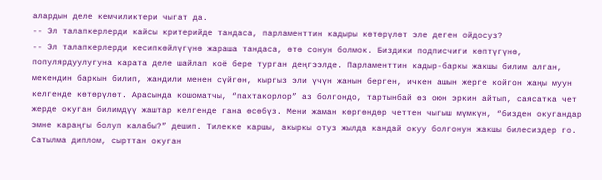алардын деле кемчиликтери чыгат да.
-- Эл талапкерлерди кайсы критерийде тандаса, парламенттин кадыры көтөрүлөт эле деген ойдосуз?
-- Эл талапкерлерди кесипкөйлүгүнө жараша тандаса, өтө сонун болмок. Биздики подписчиги көптүгүнө, популярдуулугуна карата деле шайлап коё бере турган деңгээлде. Парламенттин кадыр-баркы жакшы билим алган, мекендин баркын билип, жандили менен сүйгөн, кыргыз эли үчүн жанын берген, ичкен ашын жерге койгон жаңы муун келгенде көтөрүлөт. Арасында кошоматчы, “пахтакорлор” аз болгондо, тартынбай өз оюн эркин айтып, саясатка чет жерде окуган билимдүү жаштар келгенде гана өсөбүз. Мени жаман көргөндөр четтен чыгыш мүмкүн, “бизден окугандар эмне караңгы болуп калабы?” дешип. Тилекке каршы, акыркы отуз жылда кандай окуу болгонун жакшы билесиздер го. Сатылма диплом, сырттан окуган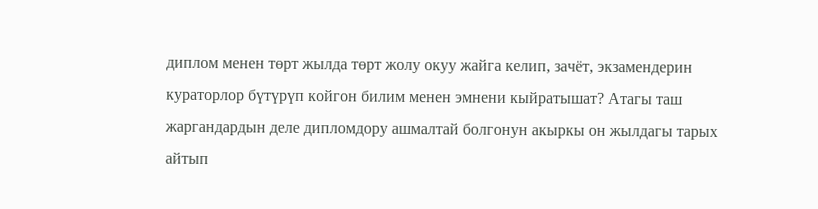диплом менен төрт жылда төрт жолу окуу жайга келип, зачёт, экзамендерин кураторлор бүтүрүп койгон билим менен эмнени кыйратышат? Атагы таш жаргандардын деле дипломдору ашмалтай болгонун акыркы он жылдагы тарых айтып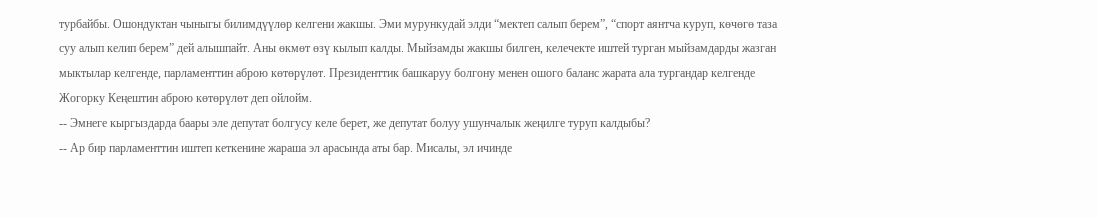турбайбы. Ошондуктан чыныгы билимдүүлөр келгени жакшы. Эми мурункудай элди “мектеп салып берем”, “спорт аянтча куруп, көчөгө таза суу алып келип берем” дей алышпайт. Аны өкмөт өзү кылып калды. Мыйзамды жакшы билген, келечекте иштей турган мыйзамдарды жазган мыктылар келгенде, парламенттин аброю көтөрүлөт. Президенттик башкаруу болгону менен ошого баланс жарата ала тургандар келгенде Жогорку Кеңештин аброю көтөрүлөт деп ойлойм.
-- Эмнеге кыргыздарда баары эле депутат болгусу келе берет, же депутат болуу ушунчалык жеңилге туруп калдыбы?
-- Ар бир парламенттин иштеп кеткенине жараша эл арасында аты бар. Мисалы, эл ичинде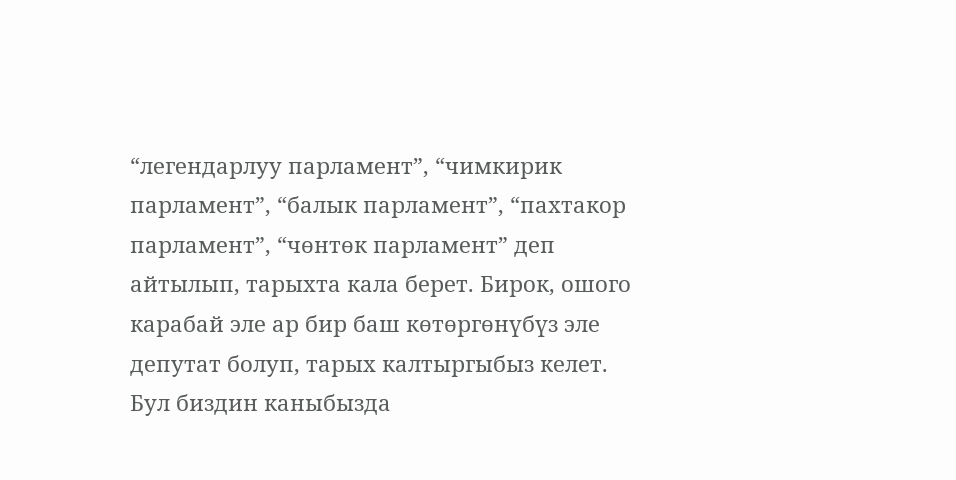“легендарлуу парламент”, “чимкирик парламент”, “балык парламент”, “пахтакор парламент”, “чөнтөк парламент” деп айтылып, тарыхта кала берет. Бирок, ошого карабай эле ар бир баш көтөргөнүбүз эле депутат болуп, тарых калтыргыбыз келет. Бул биздин каныбызда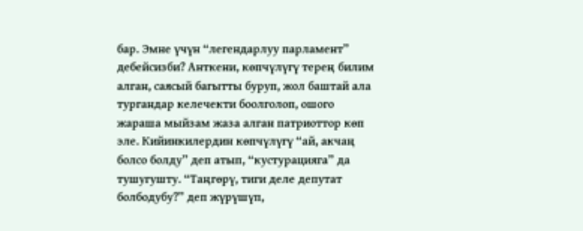бар. Эмне үчүн “легендарлуу парламент” дебейсизби? Анткени, көпчүлүгү терең билим алган, саясый багытты буруп, жол баштай ала тургандар келечекти боолголоп, ошого жараша мыйзам жаза алган патриоттор көп эле. Кийинкилердин көпчүлүгү “ай, акчаң болсо болду” деп атып, “кустурацияга” да тушугушту. “Таңгөрү, тиги деле депутат болбодубу?” деп жүрүшүп,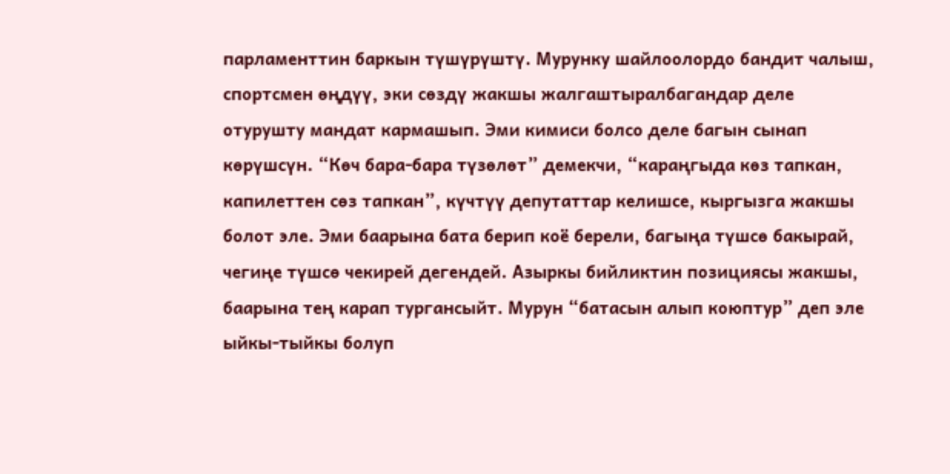парламенттин баркын түшүрүштү. Мурунку шайлоолордо бандит чалыш, спортсмен өңдүү, эки сөздү жакшы жалгаштыралбагандар деле отурушту мандат кармашып. Эми кимиси болсо деле багын сынап көрүшсүн. “Көч бара-бара түзөлөт” демекчи, “караңгыда көз тапкан, капилеттен сөз тапкан”, күчтүү депутаттар келишсе, кыргызга жакшы болот эле. Эми баарына бата берип коё берели, багыңа түшсө бакырай, чегиңе түшсө чекирей дегендей. Азыркы бийликтин позициясы жакшы, баарына тең карап тургансыйт. Мурун “батасын алып коюптур” деп эле ыйкы-тыйкы болуп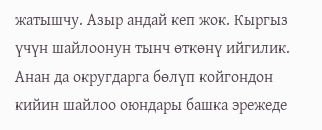жатышчу. Азыр андай кеп жок. Кыргыз үчүн шайлоонун тынч өткөнү ийгилик. Анан да округдарга бөлүп койгондон кийин шайлоо оюндары башка эрежеде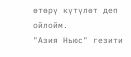өтөрү күтүлөт деп ойлойм.
"Азия Ньюс" гезити